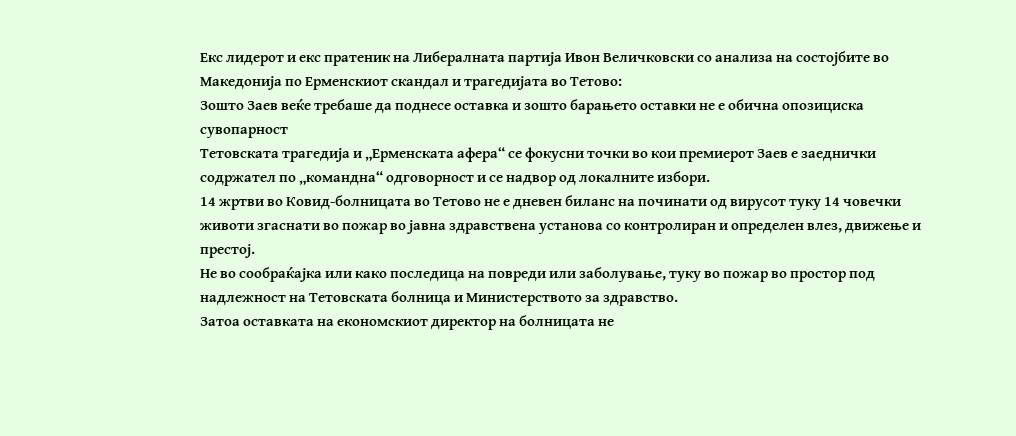Екс лидерот и екс пратеник на Либералната партија Ивон Величковски со анализа на состојбите во Македонија по Ерменскиот скандал и трагедијата во Тетово:
Зошто Заев веќе требаше да поднесе оставка и зошто барањето оставки не е обична опозициска сувопарност
Тетовската трагедија и „Ерменската афера“ се фокусни точки во кои премиерот Заев е заеднички содржател по „командна“ одговорност и се надвор од локалните избори.
14 жртви во Ковид-болницата во Тетово не е дневен биланс на починати од вирусот туку 14 човечки животи згаснати во пожар во јавна здравствена установа со контролиран и определен влез, движење и престој.
Не во сообраќајка или како последица на повреди или заболување, туку во пожар во простор под надлежност на Тетовската болница и Министерството за здравство.
Затоа оставката на економскиот директор на болницата не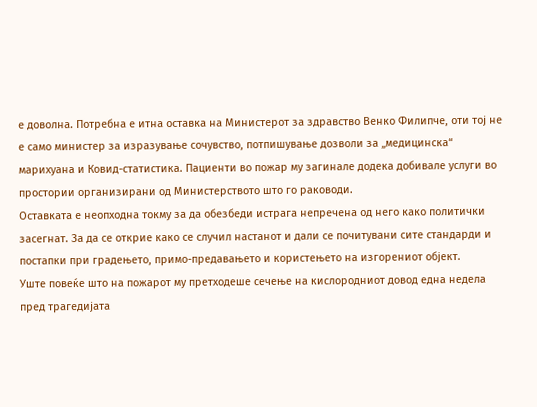е доволна. Потребна е итна оставка на Министерот за здравство Венко Филипче, оти тој не е само министер за изразување сочувство, потпишување дозволи за „медицинска“ марихуана и Ковид-статистика. Пациенти во пожар му загинале додека добивале услуги во простории организирани од Министерството што го раководи.
Оставката е неопходна токму за да обезбеди истрага непречена од него како политички засегнат. За да се открие како се случил настанот и дали се почитувани сите стандарди и постапки при градењето, примо-предавањето и користењето на изгорениот објект.
Уште повеќе што на пожарот му претходеше сечење на кислородниот довод една недела пред трагедијата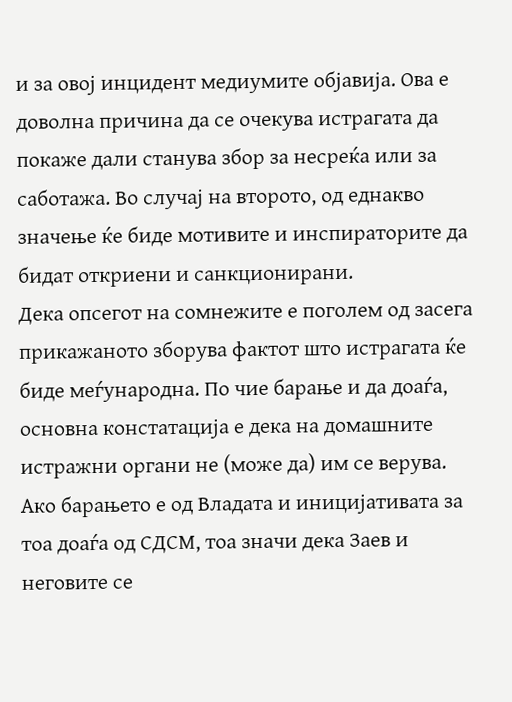и за овој инцидент медиумите објавија. Ова е доволна причина да се очекува истрагата да покаже дали станува збор за несреќа или за саботажа. Во случај на второто, од еднакво значење ќе биде мотивите и инспираторите да бидат откриени и санкционирани.
Дека опсегот на сомнежите е поголем од засега прикажаното зборува фактот што истрагата ќе биде меѓународна. По чие барање и да доаѓа, основна констатација е дека на домашните истражни органи не (може да) им се верува.
Ако барањето е од Владата и иницијативата за тоа доаѓа од СДСМ, тоа значи дека Заев и неговите се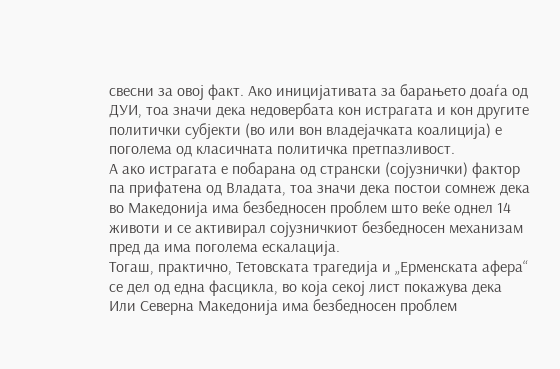свесни за овој факт. Ако иницијативата за барањето доаѓа од ДУИ, тоа значи дека недовербата кон истрагата и кон другите политички субјекти (во или вон владејачката коалиција) е поголема од класичната политичка претпазливост.
А ако истрагата е побарана од странски (сојузнички) фактор па прифатена од Владата, тоа значи дека постои сомнеж дека во Македонија има безбедносен проблем што веќе однел 14 животи и се активирал сојузничкиот безбедносен механизам пред да има поголема ескалација.
Тогаш, практично, Тетовската трагедија и „Ерменската афера“ се дел од една фасцикла, во која секој лист покажува дека
Или Северна Македонија има безбедносен проблем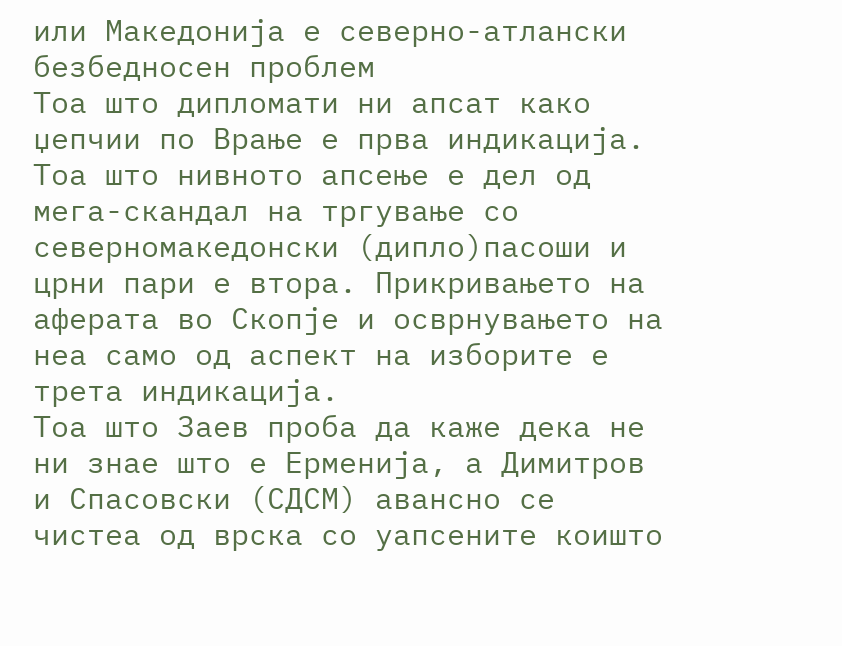или Македонија е северно-атлански безбедносен проблем
Тоа што дипломати ни апсат како џепчии по Врање е прва индикација. Тоа што нивното апсење е дел од мега-скандал на тргување со северномакедонски (дипло)пасоши и црни пари е втора. Прикривањето на аферата во Скопје и осврнувањето на неа само од аспект на изборите е трета индикација.
Тоа што Заев проба да каже дека не ни знае што е Ерменија, а Димитров и Спасовски (СДСМ) авансно се чистеа од врска со уапсените коишто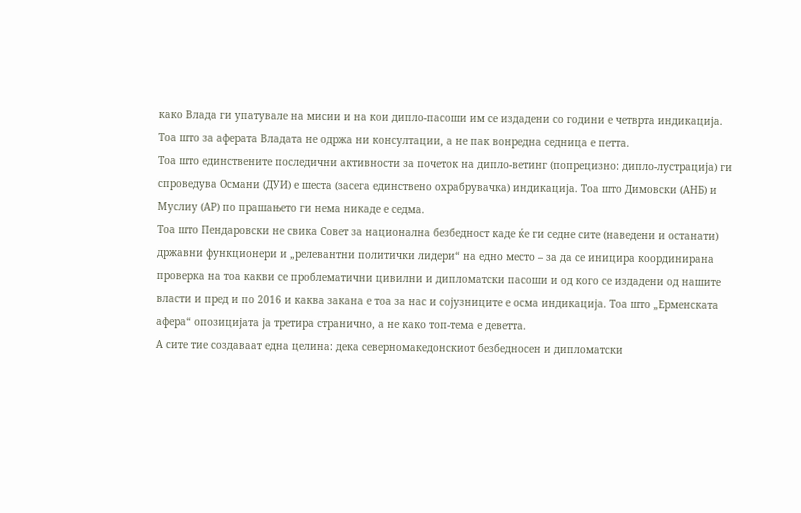како Влада ги упатувале на мисии и на кои дипло-пасоши им се издадени со години е четврта индикација. Тоа што за аферата Владата не одржа ни консултации, а не пак вонредна седница е петта.
Тоа што единствените последични активности за почеток на дипло-ветинг (попрецизно: дипло-лустрација) ги спроведува Османи (ДУИ) е шеста (засега единствено охрабрувачка) индикација. Тоа што Димовски (АНБ) и Муслиу (АР) по прашањето ги нема никаде е седма.
Тоа што Пендаровски не свика Совет за национална безбедност каде ќе ги седне сите (наведени и останати) државни функционери и „релевантни политички лидери“ на едно место – за да се иницира координирана проверка на тоа какви се проблематични цивилни и дипломатски пасоши и од кого се издадени од нашите власти и пред и по 2016 и каква закана е тоа за нас и сојузниците е осма индикација. Тоа што „Ерменската афера“ опозицијата ја третира странично, а не како топ-тема е деветта.
А сите тие создаваат една целина: дека северномакедонскиот безбедносен и дипломатски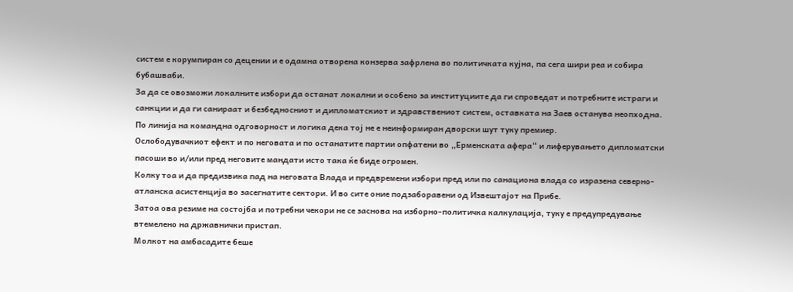систем е корумпиран со децении и е одамна отворена конзерва зафрлена во политичката кујна, па сега шири реа и собира бубашваби.
За да се овозможи локалните избори да останат локални и особено за институциите да ги спроведат и потребните истраги и санкции и да ги санираат и безбедносниот и дипломатскиот и здравствениот систем, оставката на Заев останува неопходна.
По линија на командна одговорност и логика дека тој не е неинформиран дворски шут туку премиер.
Ослободувачкиот ефект и по неговата и по останатите партии опфатени во „Ерменската афера“ и лиферувањето дипломатски пасоши во и/или пред неговите мандати исто така ќе биде огромен.
Колку тоа и да предизвика пад на неговата Влада и предвремени избори пред или по санациона влада со изразена северно-атланска асистенција во засегнатите сектори. И во сите оние подзаборавени од Извештајот на Прибе.
Затоа ова резиме на состојба и потребни чекори не се заснова на изборно-политичка калкулација, туку е предупредување втемелено на државнички пристап.
Молкот на амбасадите беше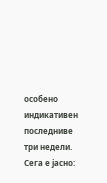особено индикативен последниве три недели. Сега е јасно: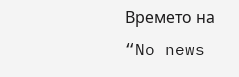Времето на “No news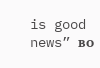is good news” во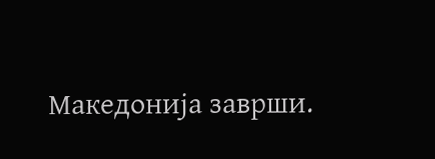Македонија заврши.